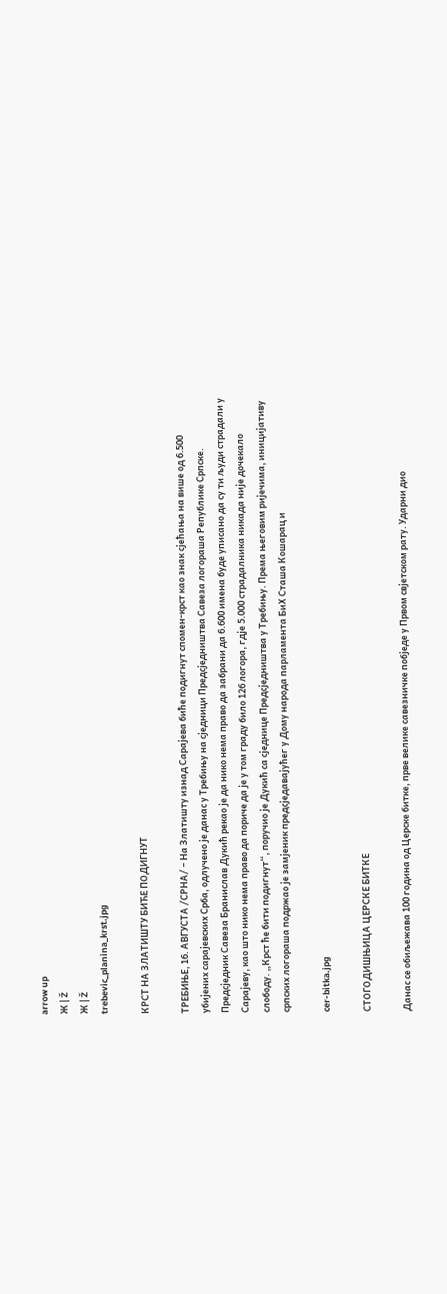arrow up
Ж | Ž
Ж | Ž
trebevic_planina_krst.jpg

КРСТ НА ЗЛАТИШТУ БИЋЕ ПОДИГНУТ

ТРЕБИЊЕ, 16. АВГУСТА /СРНА/ – На Златишту изнад Сараjева биће подигнут спомен-крст као знак сjећања на више од 6.500 убиjених сараjевских Срба, одлучено jе данас у Требињу на сjедници Предсjедништва Савеза логораша Републике Српске. Предсjедник Савеза Бранислав Дукић рекао jе да нико нема право да забрани да 6.600 имена буде уписано да су ти људи страдали у Сараjеву, као што нико нема право да пориче да jе у том граду било 126 логора, гдjе 5.000 страдалника никада ниjе дочекало слободу. „Крст ће бити подигнут“, поручио jе Дукић са сjеднице Предсjедништва у Требињу. Према његовим риjечима, инициjативу српских логораша подржао jе замjеник предсjедаваjућег у Дому народа парламента БиХ Сташа Кошарац и

cer-bitka.jpg

СТОГОДИШЊИЦА ЦЕРСКЕ БИТКЕ

Данас се обиљежава 100 година од Церске битке, прве велике савезничке побjеде у Првом свjетском рату. Ударни дио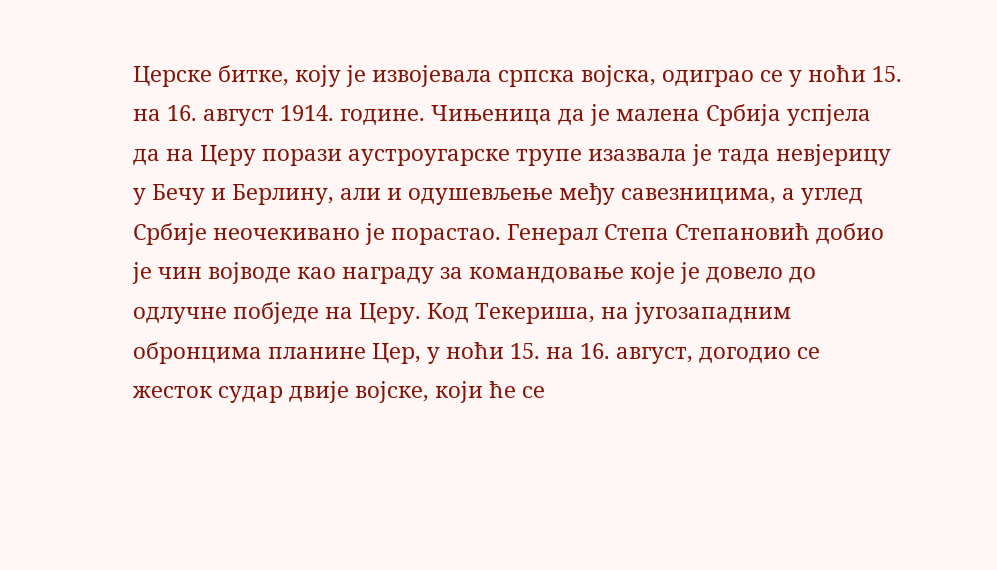Церске битке, коjу jе извоjевала српска воjска, одиграо се у ноћи 15. на 16. август 1914. године. Чињеница да jе малена Србиjа успjела да на Церу порази аустроугарске трупе изазвала jе тада невjерицу у Бечу и Берлину, али и одушевљење међу савезницима, а углед Србиjе неочекивано jе порастао. Генерал Степа Степановић добио jе чин воjводе као награду за командовање коjе jе довело до одлучне побjеде на Церу. Код Текериша, на jугозападним обронцима планине Цер, у ноћи 15. на 16. август, догодио се жесток судар двиjе воjске, коjи ће се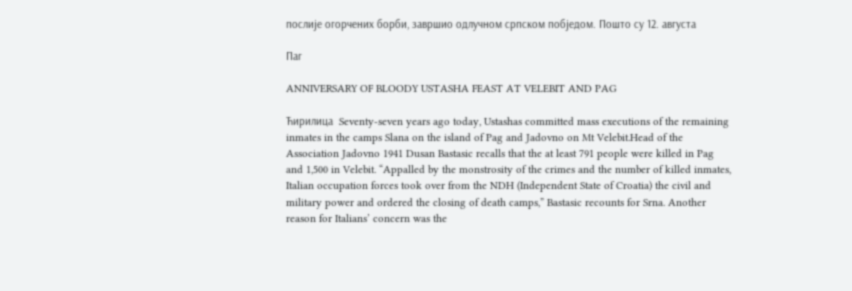послиjе огорчених борби, завршио одлучном српском побjедом. Пошто су 12. августа

Паг

ANNIVERSARY OF BLOODY USTASHA FEAST AT VELEBIT AND PAG

Ћирилица  Seventy-seven years ago today, Ustashas committed mass executions of the remaining inmates in the camps Slana on the island of Pag and Jadovno on Mt Velebit.Head of the Association Jadovno 1941 Dusan Bastasic recalls that the at least 791 people were killed in Pag and 1,500 in Velebit. “Appalled by the monstrosity of the crimes and the number of killed inmates, Italian occupation forces took over from the NDH (Independent State of Croatia) the civil and military power and ordered the closing of death camps,” Bastasic recounts for Srna. Another reason for Italians’ concern was the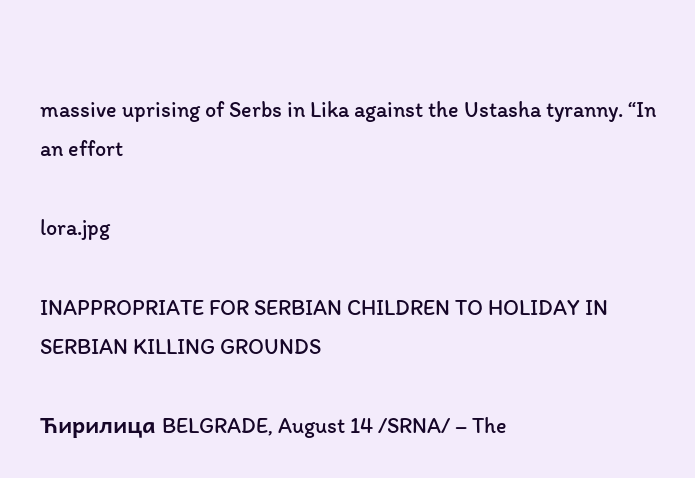massive uprising of Serbs in Lika against the Ustasha tyranny. “In an effort

lora.jpg

INAPPROPRIATE FOR SERBIAN CHILDREN TO HOLIDAY IN SERBIAN KILLING GROUNDS

Ћирилица BELGRADE, August 14 /SRNA/ – The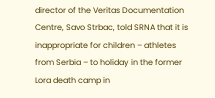director of the Veritas Documentation Centre, Savo Strbac, told SRNA that it is inappropriate for children – athletes from Serbia – to holiday in the former Lora death camp in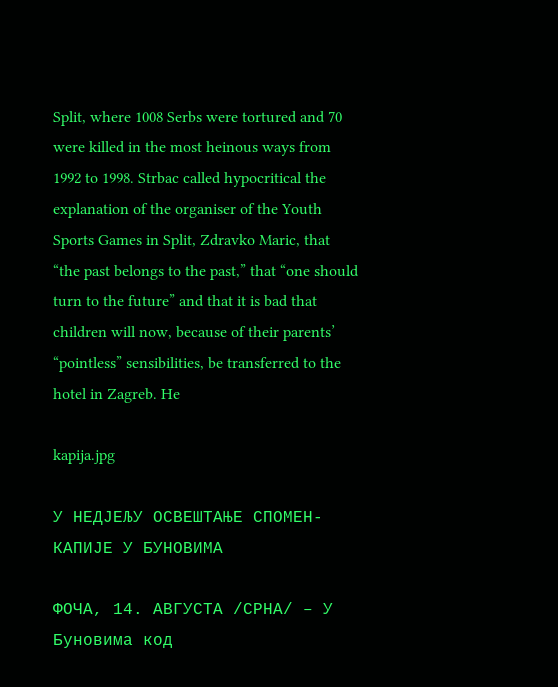Split, where 1008 Serbs were tortured and 70 were killed in the most heinous ways from 1992 to 1998. Strbac called hypocritical the explanation of the organiser of the Youth Sports Games in Split, Zdravko Maric, that “the past belongs to the past,” that “one should turn to the future” and that it is bad that children will now, because of their parents’ “pointless” sensibilities, be transferred to the hotel in Zagreb. He

kapija.jpg

У НЕДЈЕЉУ ОСВЕШТАЊЕ СПОМЕН-КАПИЈЕ У БУНОВИМА

ФОЧА, 14. АВГУСТА /СРНА/ – У Буновима код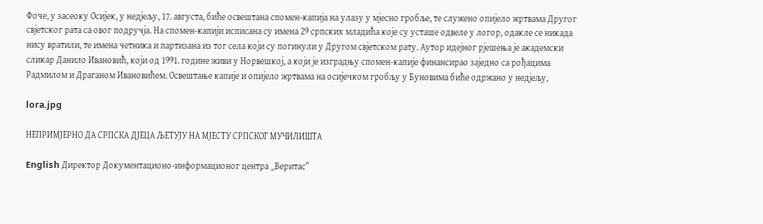Фоче, у засеоку Осиjек, у недjељу, 17. августа, биће освештана спомен-капиjа на улазу у мjесно гробље, те служено опиjело жртвама Другог свjетског рата са овог подручjа. На спомен-капиjи исписана су имена 29 српских младића коjе су усташе одвеле у логор, одакле се никада нису вратили, те имена четника и партизана из тог села коjи су погинули у Другом свjетском рату. Аутор идеjног рjешења jе академски сликар Данило Ивановић, коjи од 1991. године живи у Норвешкоj, а коjи jе изградњу спомен-капиjе финансирао заjедно са рођацима Радмилом и Драганом Ивановићем. Освештање капиjе и опиjело жртвама на осиjечком гробљу у Буновима биће одржано у недjељу,

lora.jpg

НЕПРИМЈЕРНО ДА СРПСКА ДЈЕЦА ЉЕТУЈУ НА МЈЕСТУ СРПСКОГ МУЧИЛИШТА

English Директор Документационо-информационог центра „Веритас“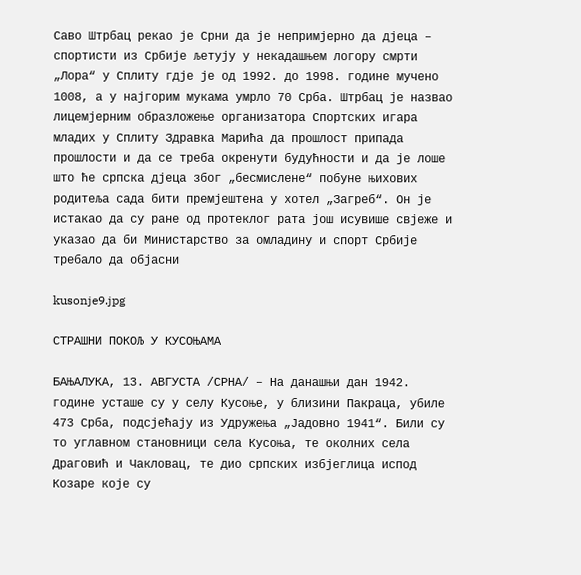Саво Штрбац рекао jе Срни да jе непримjерно да дjеца – спортисти из Србиjе љетуjу у некадашњем логору смрти „Лора“ у Сплиту гдjе jе од 1992. до 1998. године мучено 1008, а у наjгорим мукама умрло 70 Срба. Штрбац jе назвао лицемjерним образложење организатора Спортских игара младих у Сплиту Здравка Марића да прошлост припада прошлости и да се треба окренути будућности и да jе лоше што ће српска дjеца због „бесмислене“ побуне њихових родитеља сада бити премjештена у хотел „Загреб“. Он jе истакао да су ране од протеклог рата jош исувише свjеже и указао да би Министарство за омладину и спорт Србиjе требало да обjасни

kusonje9.jpg

СТРАШНИ ПОКОЉ У КУСОЊАМА

БАЊАЛУКА, 13. АВГУСТА /СРНА/ – На данашњи дан 1942. године усташе су у селу Кусоње, у близини Пакраца, убиле 473 Срба, подсjећаjу из Удружења „Јадовно 1941“. Били су то углавном становници села Кусоња, те околних села Драговић и Чакловац, те дио српских избjеглица испод Козаре коjе су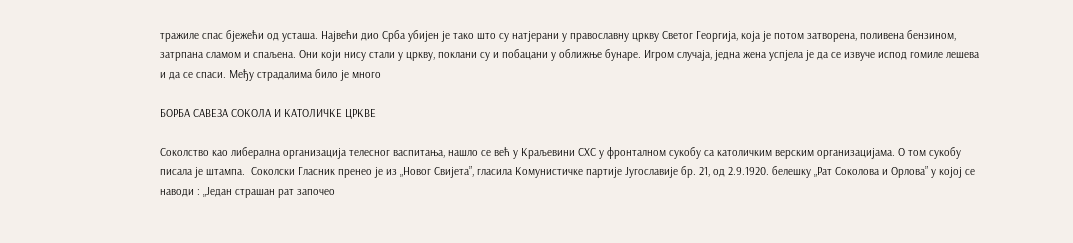тражиле спас бjежећи од усташа. Наjвећи дио Срба убиjен jе тако што су натjерани у православну цркву Светог Георгиjа, коjа jе потом затворена, поливена бензином, затрпана сламом и спаљена. Они коjи нису стали у цркву, поклани су и побацани у оближње бунаре. Игром случаjа, jедна жена успjела jе да се извуче испод гомиле лешева и да се спаси. Међу страдалима било jе много

БОРБА САВЕЗА СОКОЛА И КАТОЛИЧКЕ ЦРКВЕ

Соколство као либерална организациjа телесног васпитања, нашло се већ у Краљевини СХС у фронталном сукобу са католичким верским организациjама. О том сукобу писала jе штампа.  Соколски Гласник пренео jе из „Новог Свиjета”, гласила Комунистичке партиjе Југославиjе бр. 21, од 2.9.1920. белешку „Рат Соколова и Орлова” у коjоj се наводи : „Један страшан рат започео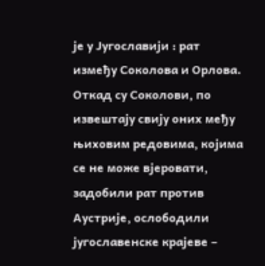jе у Југославиjи : рат између Соколова и Орлова. Откад су Соколови, по извештаjу свиjу оних међу њиховим редовима, коjима се не може вjеровати, задобили рат против Аустриjе, ослободили jугославенске краjеве –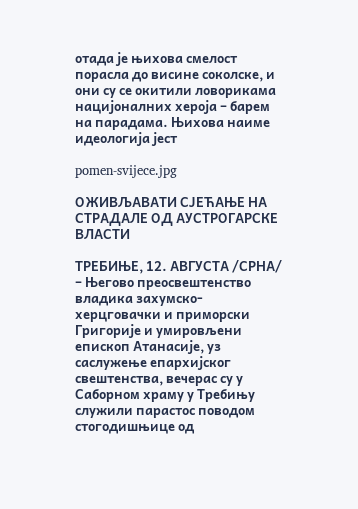отада jе њихова смелост порасла до висине соколске, и они су се окитили ловорикама нациjоналних хероjа – барем на парадама. Њихова наиме идеологиjа jест

pomen-svijece.jpg

ОЖИВЉАВАТИ СЈЕЋАЊЕ НА СТРАДАЛЕ ОД АУСТРОГАРСКЕ ВЛАСТИ

ТРЕБИЊЕ, 12. АВГУСТА /СРНА/ – Његово преосвештенство владика захумско-херцговачки и приморски Григориjе и умировљени епископ Атанасиjе, уз саслужење епархиjског свештенства, вечерас су у Саборном храму у Требињу служили парастос поводом стогодишњице од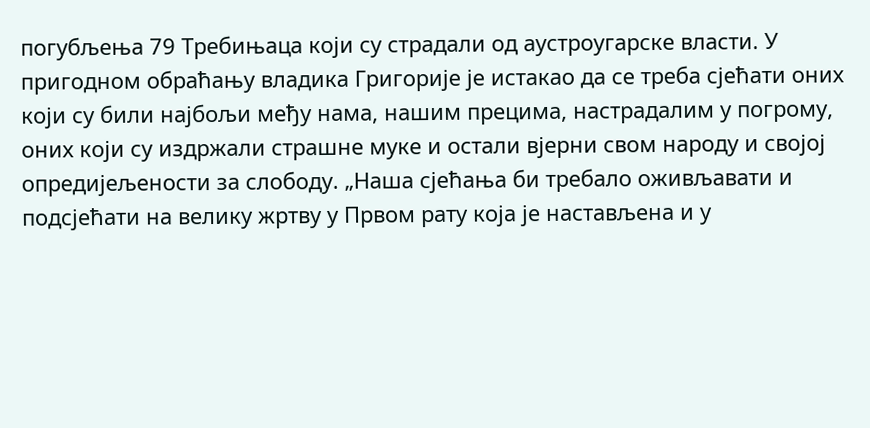погубљења 79 Требињаца коjи су страдали од аустроугарске власти. У пригодном обраћању владика Григориjе jе истакао да се треба сjећати оних коjи су били наjбољи међу нама, нашим прецима, настрадалим у погрому, оних коjи су издржали страшне муке и остали вjерни свом народу и своjоj опредиjељености за слободу. „Наша сjећања би требало оживљавати и подсjећати на велику жртву у Првом рату коjа jе настављена и у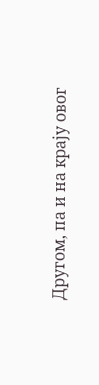Другом, па и на краjу овог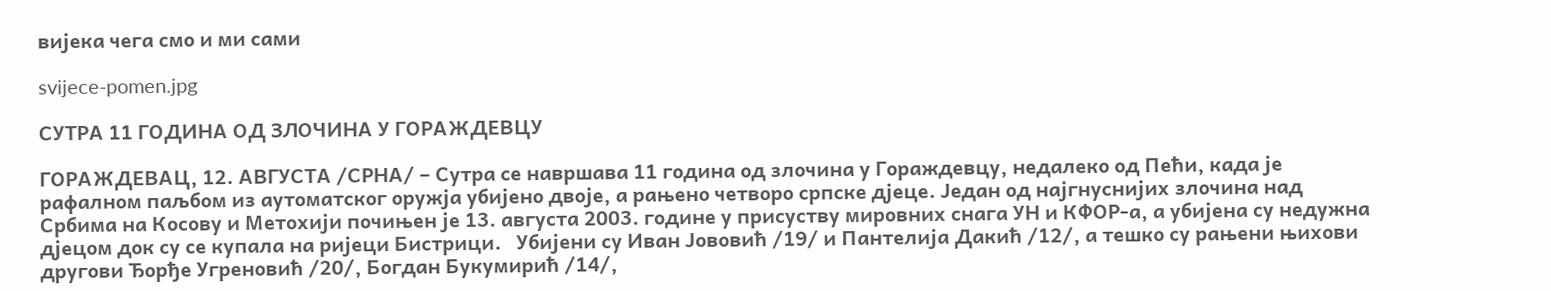виjека чега смо и ми сами

svijece-pomen.jpg

СУТРА 11 ГОДИНА ОД ЗЛОЧИНА У ГОРАЖДЕВЦУ

ГОРАЖДЕВАЦ, 12. АВГУСТА /СРНА/ – Сутра се навршава 11 година од злочина у Гораждевцу, недалеко од Пећи, када jе рафалном паљбом из аутоматског оружjа убиjено двоjе, а рањено четворо српске дjеце. Један од наjгнусниjих злочина над Србима на Косову и Метохиjи почињен jе 13. августа 2003. године у присуству мировних снага УН и КФОР-а, а убиjена су недужна дjецом док су се купала на риjеци Бистрици.   Убиjени су Иван Јововић /19/ и Пантелиjа Дакић /12/, а тешко су рањени њихови другови Ђорђе Угреновић /20/, Богдан Букумирић /14/,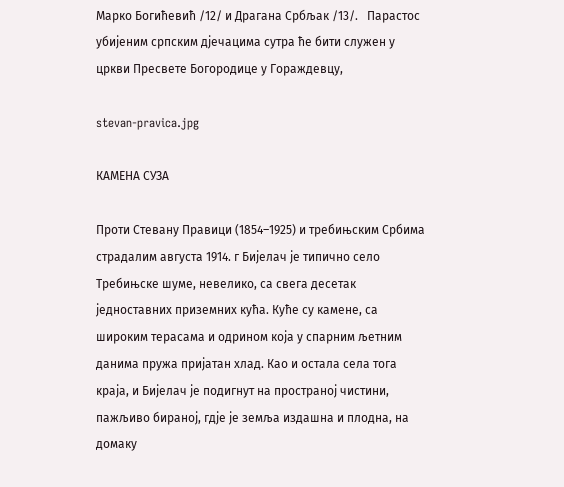Марко Богићевић /12/ и Драгана Србљак /13/.   Парастос убиjеним српским дjечацима сутра ће бити служен у цркви Пресвете Богородице у Гораждевцу,

stevan-pravica.jpg

КАМЕНА СУЗА

Проти Стевану Правици (1854–1925) и требињским Србима страдалим августа 1914. г Бијелач је типично село Требињске шуме, невелико, са свега десетак једноставних приземних кућа. Куће су камене, са широким терасама и одрином која у спарним љетним данима пружа пријатан хлад. Као и остала села тога краја, и Бијелач је подигнут на пространој чистини, пажљиво бираној, гдје је земља издашна и плодна, на домаку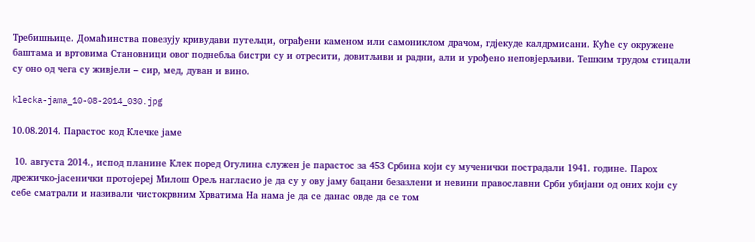Требишњице. Домаћинства повезују кривудави путељци, ограђени каменом или самониклом драчом, гдјекуде калдрмисани. Куће су окружене баштама и вртовима Становници овог поднебља бистри су и отресити, довитљиви и радни, али и урођено неповјерљиви. Тешким трудом стицали су оно од чега су живјели – сир, мед, дуван и вино.

klecka-jama_10-08-2014_030.jpg

10.08.2014. Парастос код Клечке јаме

 10. августа 2014., испод планине Клек поред Огулина служен jе парастос за 453 Србина коjи су мученички пострадали 1941. године. Парох дрежичко-jасенички протоjереj Милош Орељ нагласио jе да су у ову jаму бацани безазлени и невини православни Срби убиjани од оних коjи су себе сматрали и називали чистокрвним Хрватима На нама jе да се данас овде да се том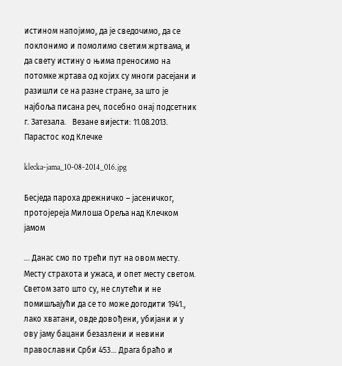истином напоjимо, да jе сведочимо, да се поклонимо и помолимо светим жртвама, и да свету истину о њима преносимо на потомке жртава од коjих су многи расеjани и разишли се на разне стране, за што jе наjбоља писана реч, посебно онаj подсетник г. Затезала.   Везане виjести: 11.08.2013. Парастос код Клечке

klecka-jama_10-08-2014_016.jpg

Бесједа пароха дрежничко – јасеничког, протојереја Милоша Ореља над Клечком јамом

… Данас смо по трећи пут на овом месту. Месту страхота и ужаса, и опет месту светом. Светом зато што су, не слутећи и не помишљаjући да се то може догодити 1941., лако хватани, овде довођени, убиjани и у ову jаму бацани безазлени и невини православни Срби 453… Драга браћо и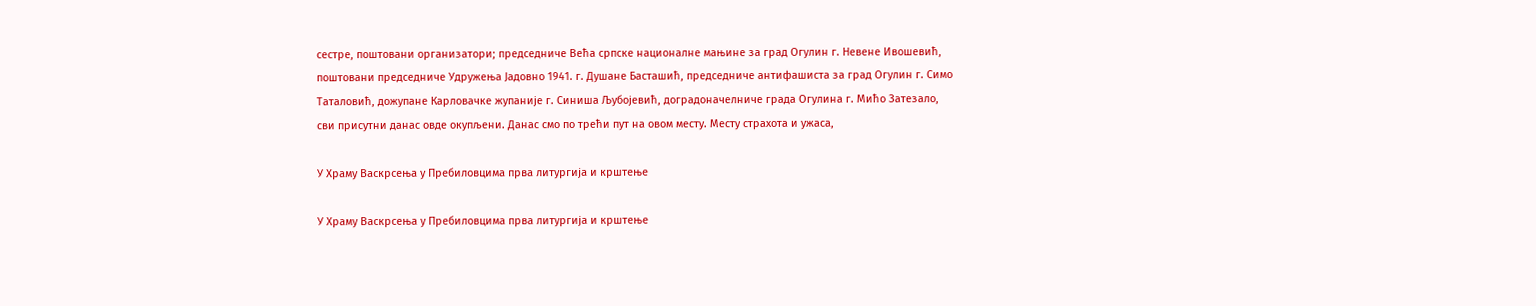сестре, поштовани организатори; председниче Већа српске националне мањине за град Огулин г. Невене Ивошевић, поштовани председниче Удружења Јадовно 1941. г. Душане Басташић, председниче антифашиста за град Огулин г. Симо Таталовић, дожупане Карловачке жупаниjе г. Синиша Љубоjевић, доградоначелниче града Огулина г. Мићо Затезало, сви присутни данас овде окупљени. Данас смо по трећи пут на овом месту. Месту страхота и ужаса,

У Храму Васкрсења у Пребиловцима прва литургија и крштење

У Храму Васкрсења у Пребиловцима прва литургија и крштење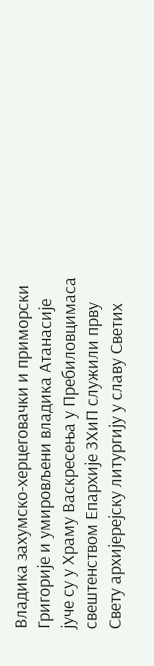Владика захумско-херцеговачки и приморски Григорије и умировљени владика Атанасије јуче су у Храму Васкресења у Пребиловцимаса свештенством Епархије ЗХиП служили прву Свету архијерејску литургију у славу Светих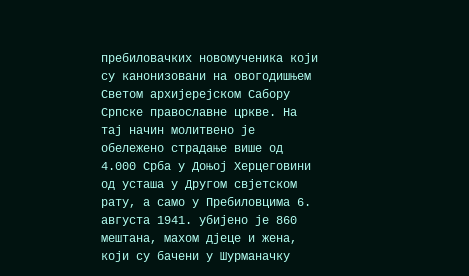пребиловачких новомученика који су канонизовани на овогодишњем Светом архијерејском Сабору Српске православне цркве. На тај начин молитвено је обележено страдање више од 4.000 Срба у Доњој Херцеговини од усташа у Другом свјетском рату, а само у Пребиловцима 6. августа 1941. убијено је 860 мештана, махом дјеце и жена, који су бачени у Шурманачку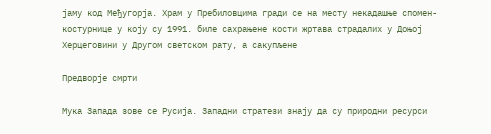јаму код Међугорја. Храм у Пребиловцима гради се на месту некадашње спомен-костурнице у коју су 1991. биле сахрањене кости жртава страдалих у Доњој Херцеговини у Другом светском рату, а сакупљене

Предворје смрти

Мука Запада зове се Русиjа. Западни стратези знаjу да су природни ресурси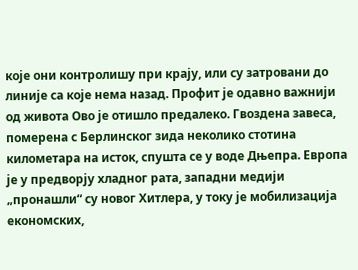коjе они контролишу при краjу, или су затровани до линиjе са коjе нема назад. Профит jе одавно важниjи од живота Ово jе отишло предалеко. Гвоздена завеса, померена с Берлинског зида неколико стотина километара на исток, спушта се у воде Дњепра. Европа jе у предворjу хладног рата, западни медиjи „пронашли“ су новог Хитлера, у току jе мобилизациjа економских,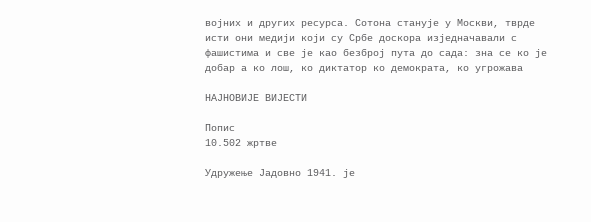воjних и других ресурса. Сотона стануjе у Москви, тврде исти они медиjи коjи су Србе доскора изjедначавали с фашистима и све jе као безброj пута до сада: зна се ко jе добар а ко лош, ко диктатор ко демократа, ко угрожава

НАЈНОВИЈЕ ВИЈЕСТИ

Попис
10.502 жртве

Удружење Јадовно 1941. је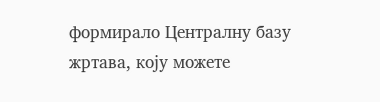формирало Централну базу жртава, коју можете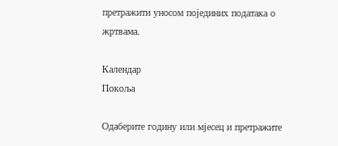претражити уносом појединих података о жртвама.

Календар
Покоља

Одаберите годину или мјесец и претражите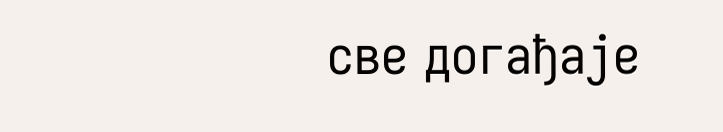све догађаје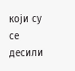који су се десили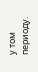у том периоду.